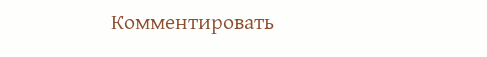Комментировать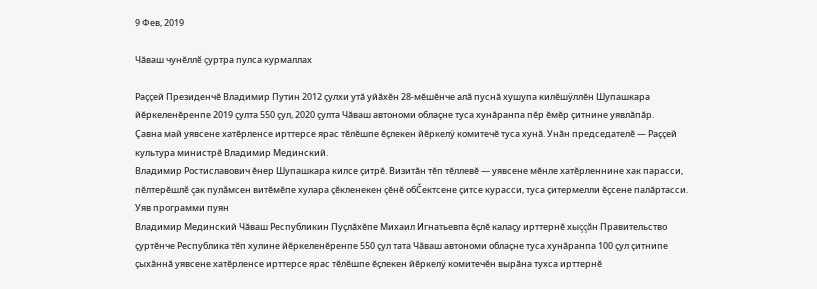9 Фев, 2019

Чăваш чунĕллĕ çуртра пулса курмаллах

Раççей Президенчĕ Владимир Путин 2012 çулхи утă уйăхĕн 28-мĕшĕнче алă пуснă хушупа килĕшÿллĕн Шупашкара йĕркеленĕренпе 2019 çулта 550 çул, 2020 çулта Чăваш автономи облаçне туса хунăранпа пĕр ĕмĕр çитнине уявлăпăр.
Çавна май уявсене хатĕрленсе ирттерсе ярас тĕлĕшпе ĕçлекен йĕркелÿ комитечĕ туса хунă. Унăн председателĕ — Раççей культура министрĕ Владимир Мединский.
Владимир Ростиславович ĕнер Шупашкара килсе çитрĕ. Визитăн тĕп тĕллевĕ — уявсене мĕнле хатĕрленнине хак парасси, пĕлтерĕшлĕ çак пулăмсен витĕмĕпе хулара çĕкленекен çĕнĕ обČектсене çитсе курасси, туса çитермелли ĕçсене палăртасси.
Уяв программи пуян
Владимир Мединский Чăваш Республикин Пуçлăхĕпе Михаил Игнатьевпа ĕçлĕ калаçу ирттернĕ хыççăн Правительство çуртĕнче Республика тĕп хулине йĕркеленĕренпе 550 çул тата Чăваш автономи облаçне туса хунăранпа 100 çул çитнипе çыхăннă уявсене хатĕрленсе ирттерсе ярас тĕлĕшпе ĕçлекен йĕркелÿ комитечĕн вырăна тухса ирттернĕ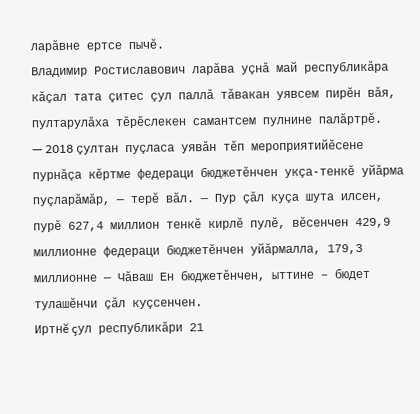ларăвне ертсе пычĕ.
Владимир Ростиславович ларăва уçнă май республикăра кăçал тата çитес çул паллă тăвакан уявсем пирĕн вăя, пултарулăха тĕрĕслекен самантсем пулнине палăртрĕ.
— 2018 çултан пуçласа уявăн тĕп мероприятийĕсене пурнăçа кĕртме федераци бюджетĕнчен укçа-тенкĕ уйăрма пуçларăмăр, — терĕ вăл. — Пур çăл куçа шута илсен, пурĕ 627,4 миллион тенкĕ кирлĕ пулĕ, вĕсенчен 429,9 миллионне федераци бюджетĕнчен уйăрмалла, 179,3 миллионне — Чăваш Ен бюджетĕнчен, ыттине – бюдет тулашĕнчи çăл куçсенчен.
Иртнĕ çул республикăри 21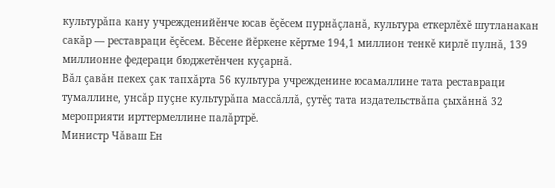культурăпа кану учрежденийĕнче юсав ĕçĕсем пурнăçланă, культура еткерлĕхĕ шутланакан сакăр — реставраци ĕçĕсем. Вĕсене йĕркене кĕртме 194,1 миллион тенкĕ кирлĕ пулнă, 139 миллионне федераци бюджетĕнчен куçарнă.
Вăл çавăн пекех çак тапхăрта 56 культура учрежденине юсамаллине тата реставраци тумаллине, унсăр пуçне культурăпа массăллă, çутĕç тата издательствăпа çыхăннă 32 мероприяти ирттермеллине палăртрĕ.
Министр Чăваш Ен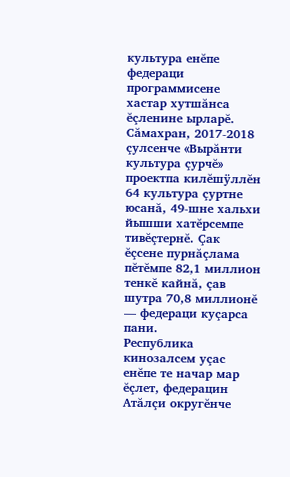культура енĕпе федераци программисене хастар хутшăнса ĕçленине ырларĕ. Сăмахран, 2017-2018 çулсенче «Вырăнти культура çурчĕ» проектпа килĕшÿллĕн 64 культура çуртне юсанă, 49-шне хальхи йышши хатĕрсемпе тивĕçтернĕ. Çак ĕçсене пурнăçлама пĕтĕмпе 82,1 миллион тенкĕ кайнă, çав шутра 70,8 миллионĕ — федераци куçарса пани.
Республика кинозалсем уçас енĕпе те начар мар ĕçлет, федерацин Атăлçи округĕнче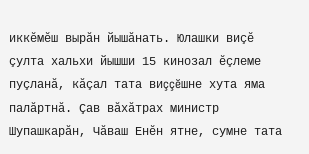иккĕмĕш вырăн йышăнать. Юлашки виçĕ çулта хальхи йышши 15 кинозал ĕçлеме пуçланă, кăçал тата виççĕшне хута яма палăртнă. Çав вăхăтрах министр Шупашкарăн, Чăваш Енĕн ятне, сумне тата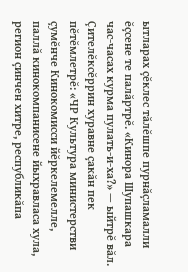ытларах çĕклес тăлĕшпе пурнăçламалли ĕçсене те палăртрĕ. «Кинора Шупашкара час-часах курма пулать-и-ха?» — ыйтрĕ вăл. Çителĕксĕррин хуравне çакăн пек пĕтĕмлетрĕ: «ЧР Культура министерстви çумĕнче Кинокомисси йĕркелемелле, паллă кинокомпанисене йыхравласа хула, регион çинчен хитре, республикăпа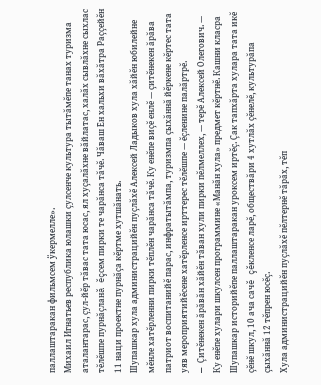паллаштаракан фильмсем ÿкермелле».
Михаил Игнатьев республика юлашки çулсенче культура тытăмĕпе танах туризма аталантарас, çул-йĕр тăвас тата юсас, ял хуçалăхне вăйлатас, халăх сывлăхне сыхлас тĕлĕшпе пурнăçланă ĕçсем пирки те чарăнса тăчĕ. Чăваш Ен хальхи вăхăтра Раççейĕн 11 наци проектне пурнăçа кĕртме хутшăнать.
Шупашкар хула администрацийĕн пуçлăхĕ Алексей Ладыков хула хăйĕн юбилейне мĕнле хатĕрленни пирки тĕплĕн чарăнса тăчĕ. Ку енĕпе виçĕ енлĕ — çитĕнекен ăрăва патриот воспитанийĕ парас, инфратытăмпа, туризмпа çыхăннă йĕркене кĕртес тата уяв мероприятийĕсене хатĕрленсе ирттерес тĕлĕшпе — ĕçленине палăртрĕ.
— Çитĕнекен ăрăвăн хăйĕн тăван хули пирки пĕлмеллех, — терĕ Алексей Олегович. — Ку енĕпе хулари шкулсен программине «Манăн хула» предмет кĕртнĕ. Кашни класра Шупашкар историйĕпе паллаштаракан уроксем иртĕç. Çак тапхăрта хулара тата икĕ çĕнĕ шкул, 10 ача сачĕ çĕкленсе ларĕ, обществăри 4 хутлăх çĕнелĕ, культурăпа çыхăннă 12 тĕпрен юсĕç.
Хула администрацийĕн пуçлăхĕ пĕлтернĕ тăрăх, тĕп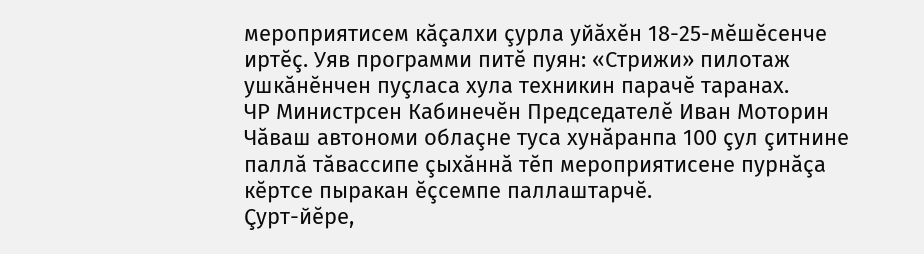мероприятисем кăçалхи çурла уйăхĕн 18-25-мĕшĕсенче иртĕç. Уяв программи питĕ пуян: «Стрижи» пилотаж ушкăнĕнчен пуçласа хула техникин парачĕ таранах.
ЧР Министрсен Кабинечĕн Председателĕ Иван Моторин Чăваш автономи облаçне туса хунăранпа 100 çул çитнине паллă тăвассипе çыхăннă тĕп мероприятисене пурнăçа кĕртсе пыракан ĕçсемпе паллаштарчĕ.
Çурт-йĕре,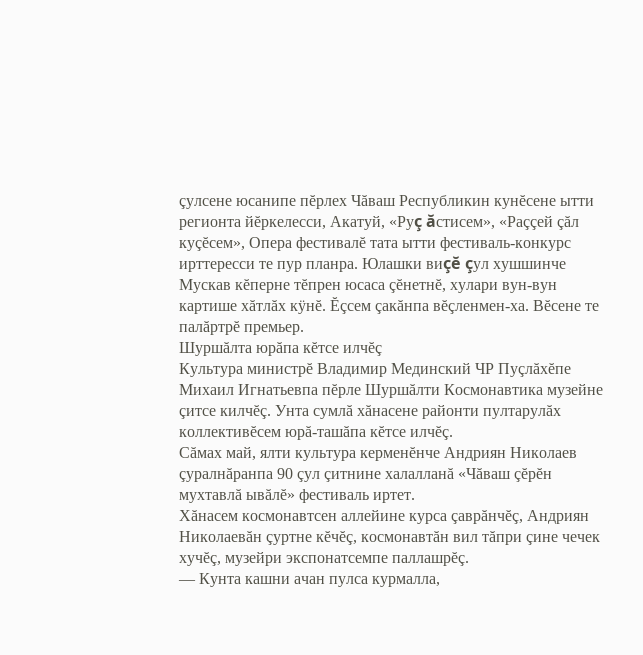çулсене юсанипе пĕрлех Чăваш Республикин кунĕсене ытти регионта йĕркелесси, Акатуй, «Руç ăстисем», «Раççей çăл куçĕсем», Опера фестивалĕ тата ытти фестиваль-конкурс ирттересси те пур планра. Юлашки виçĕ çул хушшинче Мускав кĕперне тĕпрен юсаса çĕнетнĕ, хулари вун-вун картише хăтлăх кÿнĕ. Ĕçсем çакăнпа вĕçленмен-ха. Вĕсене те палăртрĕ премьер.
Шуршăлта юрăпа кĕтсе илчĕç
Культура министрĕ Владимир Мединский ЧР Пуçлăхĕпе Михаил Игнатьевпа пĕрле Шуршăлти Космонавтика музейне çитсе килчĕç. Унта сумлă хăнасене районти пултарулăх коллективĕсем юрă-ташăпа кĕтсе илчĕç.
Сăмах май, ялти культура керменĕнче Андриян Николаев çуралнăранпа 90 çул çитнине халалланă «Чăваш çĕрĕн мухтавлă ывăлĕ» фестиваль иртет.
Хăнасем космонавтсен аллейине курса çаврăнчĕç, Андриян Николаевăн çуртне кĕчĕç, космонавтăн вил тăпри çине чечек хучĕç, музейри экспонатсемпе паллашрĕç.
— Кунта кашни ачан пулса курмалла,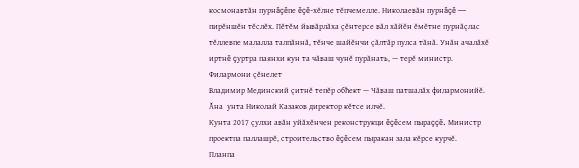космонавтăн пурнăçĕпе ĕçĕ-хĕлне тĕпчемелле. Николаевăн пурнăçĕ — пирĕншĕн тĕслĕх. Пĕтĕм йывăрлăха çĕнтерсе вăл хăйĕн ĕмĕтне пурнăçлас тĕллевпе малалла талпăннă, тĕнче шайĕнчи çăлтăр пулса тăнă. Унăн ачалăхĕ иртнĕ çуртра паянхи кун та чăваш чунĕ пурăнать, — терĕ министр.
Филармони çĕнелет
Владимир Мединский çитнĕ тепĕр обћект — Чăваш патшалăх филармонийĕ. Ăна  унта Николай Казаков директор кĕтсе илчĕ.
Кунта 2017 çулхи авăн уйăхĕнчен реконструкци ĕçĕсем пыраççĕ. Министр проектпа паллашрĕ, строительство ĕçĕсем пыракан зала кĕрсе курчĕ.
Планпа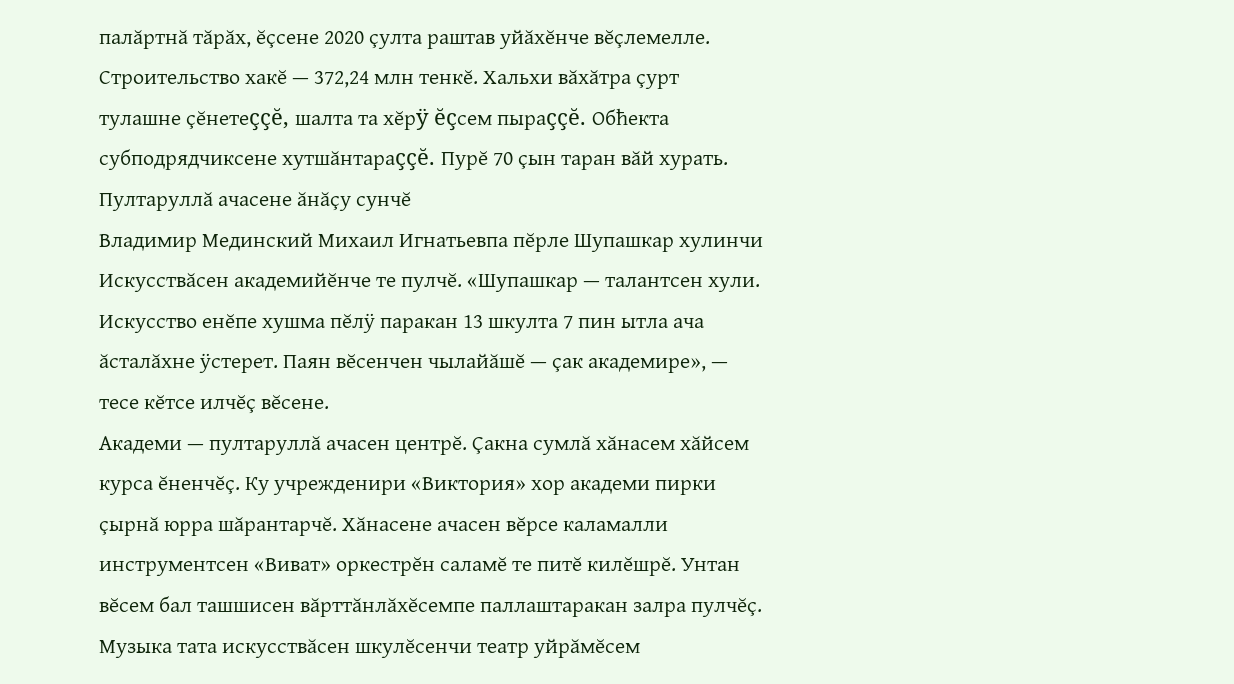палăртнă тăрăх, ĕçсене 2020 çулта раштав уйăхĕнче вĕçлемелле. Строительство хакĕ — 372,24 млн тенкĕ. Хальхи вăхăтра çурт тулашне çĕнетеççĕ, шалта та хĕрÿ ĕçсем пыраççĕ. Обћекта субподрядчиксене хутшăнтараççĕ. Пурĕ 70 çын таран вăй хурать.
Пултаруллă ачасене ăнăçу сунчĕ
Владимир Мединский Михаил Игнатьевпа пĕрле Шупашкар хулинчи Искусствăсен академийĕнче те пулчĕ. «Шупашкар — талантсен хули. Искусство енĕпе хушма пĕлÿ паракан 13 шкулта 7 пин ытла ача ăсталăхне ÿстерет. Паян вĕсенчен чылайăшĕ — çак академире», — тесе кĕтсе илчĕç вĕсене.
Академи — пултаруллă ачасен центрĕ. Çакна сумлă хăнасем хăйсем курса ĕненчĕç. Ку учрежденири «Виктория» хор академи пирки çырнă юрра шăрантарчĕ. Хăнасене ачасен вĕрсе каламалли инструментсен «Виват» оркестрĕн саламĕ те питĕ килĕшрĕ. Унтан вĕсем бал ташшисен вăрттăнлăхĕсемпе паллаштаракан залра пулчĕç. Музыка тата искусствăсен шкулĕсенчи театр уйрăмĕсем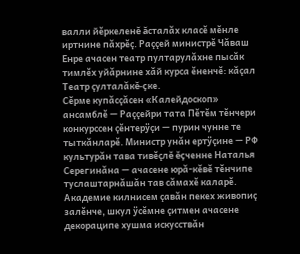валли йĕркеленĕ ăсталăх класĕ мĕнле иртнине пăхрĕç. Раççей министрĕ Чăваш Енре ачасен театр пултарулăхне пысăк тимлĕх уйăрнине хăй курса ĕненчĕ: кăçал Театр çулталăкĕ-çке.
Сĕрме купăсçăсен «Калейдоскоп» ансамблĕ — Раççейри тата Пĕтĕм тĕнчери конкурссен çĕнтерÿçи — пурин чунне те тыткăнларĕ. Министр унăн ертÿçине — РФ культурăн тава тивĕçлĕ ĕçченне Наталья Серегинăна — ачасене юрă-кĕвĕ тĕнчипе туслаштарнăшăн тав сăмахĕ каларĕ. Академие килнисем çавăн пекех живопиç залĕнче, шкул ÿсĕмне çитмен ачасене декораципе хушма искусствăн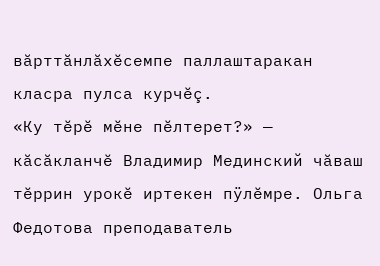вăрттăнлăхĕсемпе паллаштаракан класра пулса курчĕç.
«Ку тĕрĕ мĕне пĕлтерет?» — кăсăкланчĕ Владимир Мединский чăваш тĕррин урокĕ иртекен пÿлĕмре. Ольга Федотова преподаватель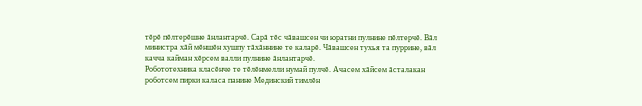тĕрĕ пĕлтерĕшне ăнлантарчĕ. Сарă тĕс чăвашсен чи юратни пулнине пĕлтерчĕ. Вăл министра хăй мĕншĕн хушпу тăхăннине те каларĕ. Чăвашсен тухья та пуррине, вăл качча кайман хĕрсем валли пулнине ăнлантарчĕ.
Робототехника класĕнче те тĕлĕнмелли нумай пулчĕ. Ачасем хăйсем ăсталакан роботсем пирки каласа панине Мединский тимлĕн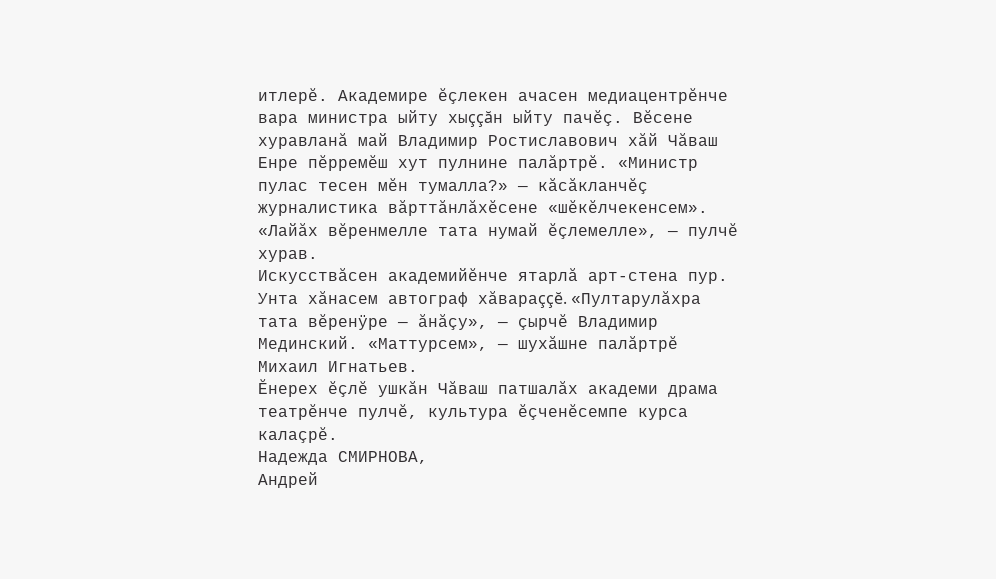итлерĕ. Академире ĕçлекен ачасен медиацентрĕнче вара министра ыйту хыççăн ыйту пачĕç. Вĕсене хуравланă май Владимир Ростиславович хăй Чăваш Енре пĕрремĕш хут пулнине палăртрĕ. «Министр пулас тесен мĕн тумалла?» — кăсăкланчĕç журналистика вăрттăнлăхĕсене «шĕкĕлчекенсем». «Лайăх вĕренмелле тата нумай ĕçлемелле», — пулчĕ хурав.
Искусствăсен академийĕнче ятарлă арт-стена пур. Унта хăнасем автограф хăвараççĕ. «Пултарулăхра тата вĕренÿре — ăнăçу», — çырчĕ Владимир Мединский. «Маттурсем», — шухăшне палăртрĕ Михаил Игнатьев.
Ĕнерех ĕçлĕ ушкăн Чăваш патшалăх академи драма театрĕнче пулчĕ, культура ĕçченĕсемпе курса калаçрĕ.
Надежда СМИРНОВА,
Андрей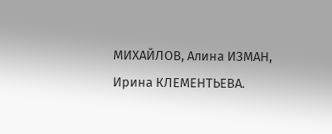МИХАЙЛОВ, Алина ИЗМАН, Ирина КЛЕМЕНТЬЕВА.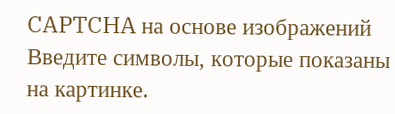CAPTCHA на основе изображений
Введите символы, которые показаны на картинке.